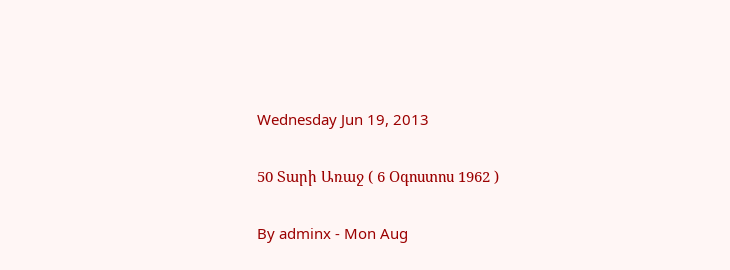Wednesday Jun 19, 2013

50 Տարի Առաջ ( 6 Օգոստոս 1962 )

By adminx - Mon Aug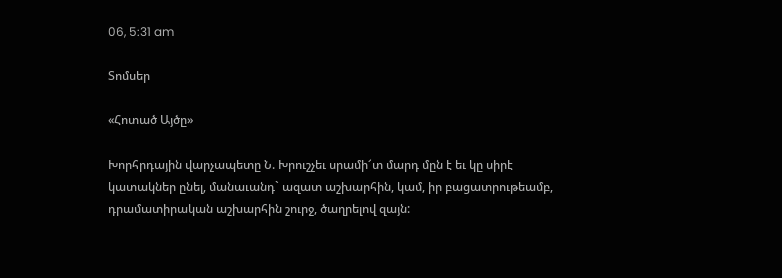06, 5:31 am

Տոմսեր

«Հոտած Այծը»

Խորհրդային վարչապետը Ն. Խրուշչեւ սրամի՜տ մարդ մըն է եւ կը սիրէ կատակներ ընել, մանաւանդ` ազատ աշխարհին, կամ, իր բացատրութեամբ, դրամատիրական աշխարհին շուրջ, ծաղրելով զայն: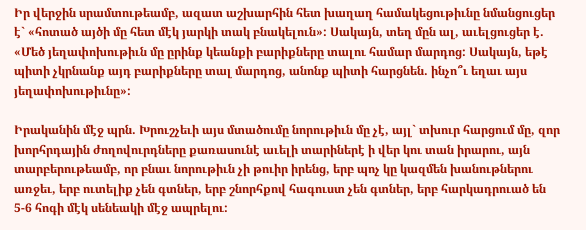Իր վերջին սրամտութեամբ, ազատ աշխարհին հետ խաղաղ համակեցութիւնը նմանցուցեր է` «հոտած այծի մը հետ մէկ յարկի տակ բնակելուն»: Սակայն, տեղ մըն ալ, աւելցուցեր է. «Մեծ յեղափոխութիւն մը ըրինք կեանքի բարիքները տալու համար մարդոց: Սակայն, եթէ պիտի չկրնանք այդ բարիքները տալ մարդոց, անոնք պիտի հարցնեն. ինչո՞ւ եղաւ այս յեղափոխութիւնը»:

Իրականին մէջ պրն. Խրուշչեւի այս մտածումը նորութիւն մը չէ, այլ` տխուր հարցում մը, զոր խորհրդային ժողովուրդները քառասունէ աւելի տարիներէ ի վեր կու տան իրարու, այն տարբերութեամբ, որ բնաւ նորութիւն չի թուիր իրենց, երբ պոչ կը կազմեն խանութներու առջեւ, երբ ուտելիք չեն գտներ, երբ շնորհքով հագուստ չեն գտներ, երբ հարկադրուած են 5-6 հոգի մէկ սենեակի մէջ ապրելու: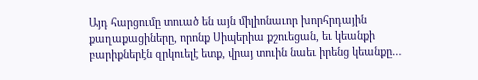Այդ հարցումը տուած են այն միլիոնաւոր խորհրդային քաղաքացիները, որոնք Սիպերիա քշուեցան, եւ կեանքի բարիքներէն զրկուելէ ետք, վրայ տուին նաեւ իրենց կեանքը…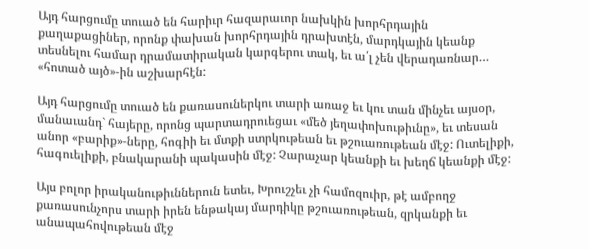Այդ հարցումը տուած են հարիւր հազարաւոր նախկին խորհրդային քաղաքացիներ, որոնք փախան խորհրդային դրախտէն, մարդկային կեանք տեսնելու համար դրամատիրական կարգերու տակ, եւ ա՛լ չեն վերադառնար… «հոտած այծ»-ին աշխարհէն:

Այդ հարցումը տուած են քառասուներկու տարի առաջ եւ կու տան մինչեւ այսօր, մանաւանդ` հայերը, որոնց պարտադրուեցաւ «մեծ յեղափոխութիւնը», եւ տեսան անոր «բարիք»-ները, հոգիի եւ մտքի ստրկութեան եւ թշուառութեան մէջ: Ուտելիքի, հագուելիքի, բնակարանի պակասին մէջ: Չարաչար կեանքի եւ խեղճ կեանքի մէջ:

Այս բոլոր իրականութիւններուն ետեւ, Խրուշչեւ չի համոզուիր, թէ ամբողջ քառասունչորս տարի իրեն ենթակայ մարդիկը թշուառութեան, զրկանքի եւ անապահովութեան մէջ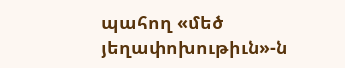պահող «մեծ յեղափոխութիւն»-ն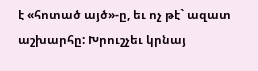է «հոտած այծ»-ը, եւ ոչ թէ` ազատ աշխարհը: Խրուշչեւ կրնայ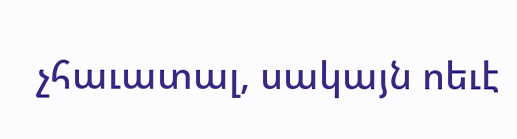չհաւատալ, սակայն ոեւէ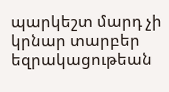պարկեշտ մարդ չի կրնար տարբեր եզրակացութեան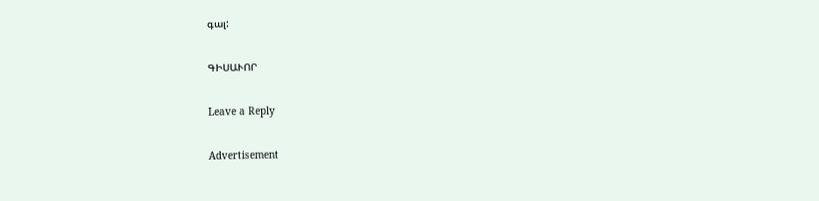գալ:

ԳԻՍԱՒՈՐ

Leave a Reply

Advertisement